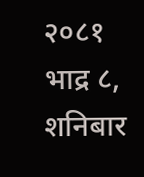२०८१ भाद्र ८, शनिबार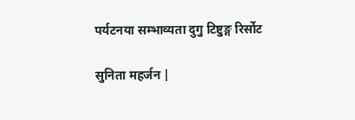पर्यटनया सम्भाव्यता दुगु टिष्टुङ्ग रिर्सोट

सुनिता महर्जन |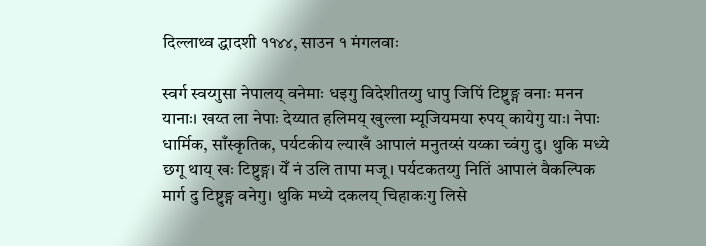दिल्लाथ्व द्धादशी ११४४, साउन १ मंगलवाः

स्वर्ग स्वय्गुसा नेपालय् वनेमाः धइगु विदेशीतय्गु धापु जिपिं टिष्टुङ्ग वनाः मनन यानाः। खय्त ला नेपाः देय्यात हलिमय् खुल्ला म्यूजियमया रुपय् कायेगु याः। नेपाः धार्मिक, साँस्कृतिक, पर्यटकीय ल्याखँ आपालं मनुतय्सं यय्का च्वंगु दु। थुकि मध्ये छगू थाय् खः टिष्टुङ्ग। येँ नं उलि तापा मजू। पर्यटकतय्गु नितिं आपालं वैकल्पिक मार्ग दु टिष्टुङ्ग वनेगु। थुकि मध्ये दकलय् चिहाकःगु लिसे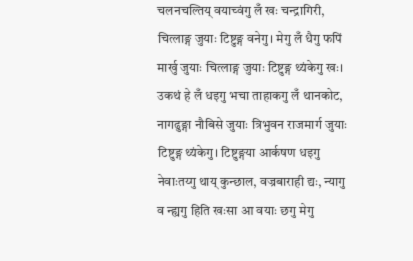चलनचल्तिय् वयाच्वंगु लँ खः चन्द्रागिरी, चित्लाङ्ग जुयाः टिष्टुङ्ग वनेगु। मेगु लँ धैगु फपिं मार्खु जुयाः चित्लाङ्ग जुयाः टिष्टुङ्ग थ्यंकेगु खः। उकथं हे लँ धइगु भचा ताहाकगु लँ थानकोट, नागढुङ्गा नौबिसे जुयाः त्रिभुवन राजमार्ग जुयाः टिष्टुङ्ग थ्यंकेगु। टिष्टुङ्गया आर्कषण धइगु नेवाःतय्गु थाय् कुन्छाल, वज्रबाराही द्यः, न्यागु व न्ह्यगु हिति खःसा आ वयाः छगु मेगु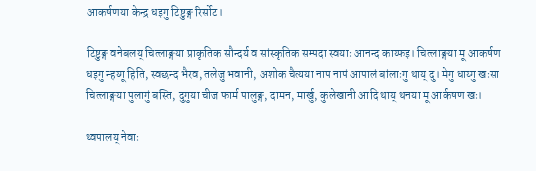आकर्षणया केन्द्र धइगु टिष्टुङ्ग रिर्सोट।

टिष्टुङ्ग वनेबलय् चित्लाङ्गया प्राकृतिक सौन्दर्य व सांस्कृतिक सम्पदा स्वयाः आनन्द काय्फइ। चित्लाङ्गया मू आकर्षण धइगु न्हय्गू हिति, स्वछन्द भैरव, तलेजु भवानी, अशोक चैत्यया नाप नापं आपालं बांलाःगु थाय् दु। मेगु धाय्गु खःसा चित्लाङ्गया पुलागुं बस्ति, दुगुया चीज फार्म पालुङ्ग, दामन, मार्खु, कुलेखानी आदि थाय् थनया मू आर्कषण खः।

थ्वपालय् नेवाः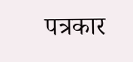पत्रकार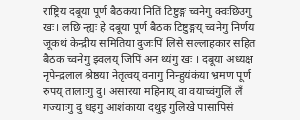राष्ट्रिय दबूया पूर्ण बैठकया नितिं टिष्टुङ्ग च्वनेगु क्वःछिउगु खः। लछि न्ह्यः हे दबूया पूर्ण बैठक टिष्टुङ्गय् च्वनेगु निर्णय जूकथं केन्द्रीय समितिया दुजःपिं लिसे सल्लाहकार सहित बैठक च्वनेगु झ्वलय् जिपिं अन थ्यंगु खः । दबूया अध्यक्ष नृपेन्द्रलाल श्रेष्ठया नेतृत्वय् वनागु निन्हुयंकंया भ्रमण पूर्ण रुपय् तालाःगु दु। असारया महिनाय् वा वयाच्वंगुलिं लँ गज्याःगु दु धइगु आशंकाया दथुइ गुलिखे पासापिसं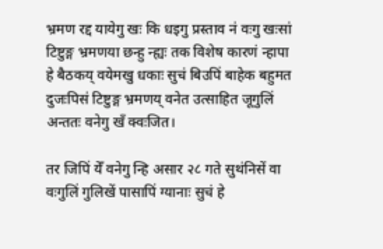भ्रमण रद्द यायेगु खः कि धइगु प्रस्ताव नं वःगु खःसां टिष्टुङ्ग भ्रमणया छन्हु न्ह्यः तक विशेष कारणं न्हापा हे बैठकय् वयेमखु धकाः सुचं बिउपिं बाहेक बहुमत दुजःपिसं टिष्टुङ्ग भ्रमणय् वनेत उत्साहित जूगुलिं अन्ततः वनेगु खँ क्वःजित।

तर जिपिं येँ वनेगु न्हि असार २८ गते सुथंनिसें वा वःगुलिं गुलिखें पासापिं ग्यानाः सुचं हे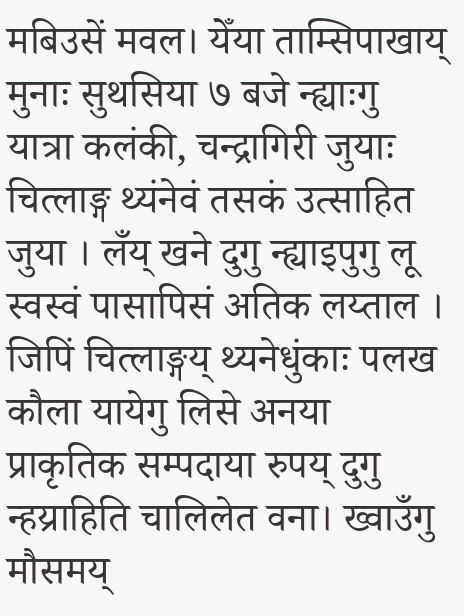मबिउसें मवल। येँया ताम्सिपाखाय् मुनाः सुथसिया ७ बजे न्ह्याःगु यात्रा कलंकी, चन्द्रागिरी जुयाः चित्लाङ्ग थ्यंनेवं तसकं उत्साहित जुया । लँय् खने दुगु न्ह्याइपुगु लू स्वस्वं पासापिसं अतिक लय्ताल । जिपिं चित्लाङ्गय् थ्यनेधुंकाः पलख कौला यायेगु लिसे अनया प्राकृतिक सम्पदाया रुपय् दुगु न्हय्राहिति चालिलेत वना। ख्वाउँगु मौसमय्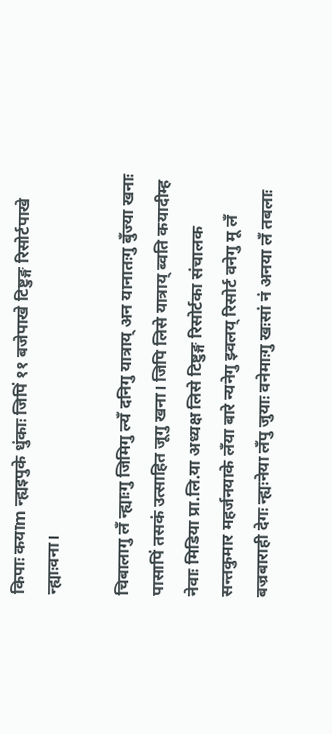किपाः कयाm न्ह्यइपुके धुंकाः जिपिं ११ बजेपाखे टिष्टुङ्ग रिसोर्टपाखे न्ह्याःवना।

चिबालागु लँ न्ह्याःगु जिमिगु ल्यँ दनिगु यात्राय् अन यानातःगु बुँज्या खनाः पासापिं तसकं उत्साहित जूगु खना। जिपि लिसे यात्राय् ब्वति कयादीम्ह नेवाः मिडिया प्रा.लि.या अध्यक्ष लिसे टिष्टुङ्ग रिसोर्टका संचालक सन्तकुमार महर्जनयाके लँया बारे न्यनेगु झ्वलय् रिसोर्ट वनेगु मू लँ बज्रबाराही देगः न्ह्यःनेया लँपु जुयाः वनेमाःगु खःसां नं अनया लँ तबलाः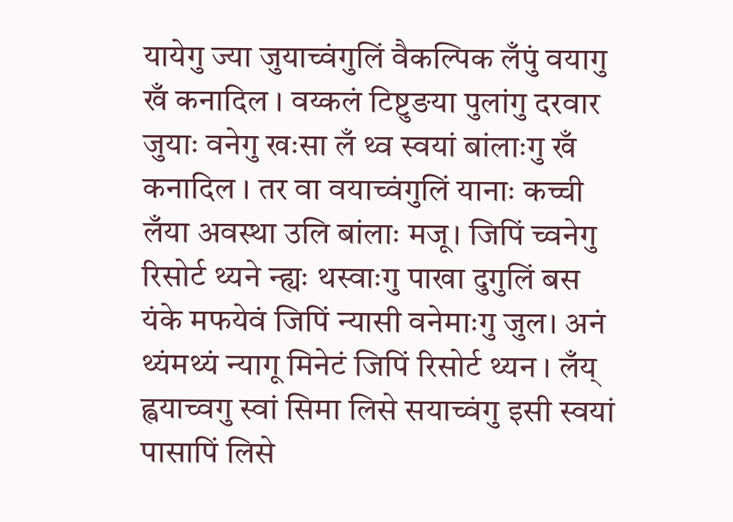यायेगु ज्या जुयाच्वंगुलिं वैकल्पिक लँपुं वयागु खँ कनादिल । वय्कलं टिष्टुङया पुलांगु दरवार जुयाः वनेगु खःसा लँ थ्व स्वयां बांलाःगु खँ कनादिल । तर वा वयाच्वंगुलिं यानाः कच्ची लँया अवस्था उलि बांलाः मजू। जिपिं च्वनेगु रिसोर्ट थ्यने न्ह्यः थस्वाःगु पाखा दुगुलिं बस यंके मफयेवं जिपिं न्यासी वनेमाःगु जुल। अनं थ्यंमथ्यं न्यागू मिनेटं जिपिं रिसोर्ट थ्यन । लँय् ह्वयाच्वगु स्वां सिमा लिसे सयाच्वंगु इसी स्वयां पासापिं लिसे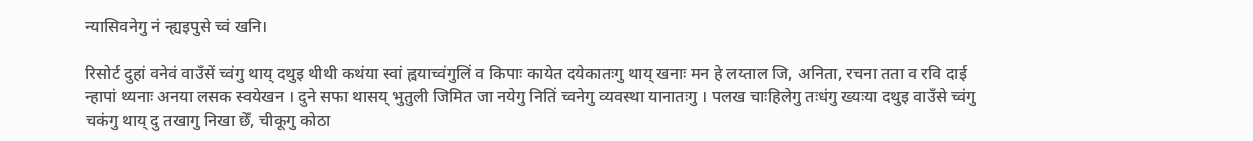न्यासिवनेगु नं न्ह्यइपुसे च्वं खनि।

रिसोर्ट दुहां वनेवं वाउँसें च्वंगु थाय् दथुइ थीथी कथंया स्वां ह्वयाच्वंगुलिं व किपाः कायेत दयेकातःगु थाय् खनाः मन हे लय्ताल जि, अनिता, रचना तता व रवि दाई न्हापां थ्यनाः अनया लसक स्वयेखन । दुने सफा थासय् भुतुली जिमित जा नयेगु नितिं च्वनेगु व्यवस्था यानातःगु । पलख चाःहिलेगु तःधंगु ख्यःया दथुइ वाउँसे च्वंगु चकंगु थाय् दु तखागु निखा छेँ, चीकूगु कोठा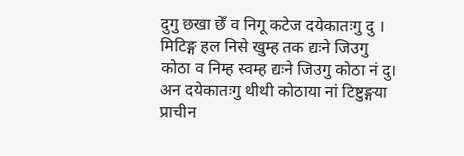दुगु छखा छेँ व निगू कटेज दयेकातःगु दु । मिटिङ्ग हल निसे खुम्ह तक द्यःने जिउगु कोठा व निम्ह स्वम्ह द्यःने जिउगु कोठा नं दु। अन दयेकातःगु थीथी कोठाया नां टिष्टुङ्गया प्राचीन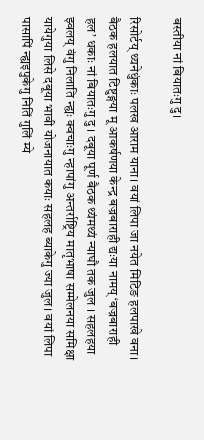बस्तीया नां बियातःगु दु।

रिसोर्टय् थ्यनेधुंकाः पलख आराम याना। वयां लिपा जा नयेत मिटिङ हलपाखे वना। बैठक हलयात टिष्टुङ्गया मू आकर्षणया केन्द्र बज्रबाराही द्यःया नामय् ‘बज्रबाराही हल’ धकाः नां बियातःगु दु । दबूया पूर्ण बैठक थ्यंमथ्यं न्याघौ तक जुल । सहलहया झ्वलय् वंगु निलाति न्ह्यः क्वचाःगु न्हापांगु अन्तर्राष्ट्रिय मातृभाषा सम्मेलनया समिक्षा यायेगुया लिसे दबूया भावी योजनायात कयाः सहलह ब्याकेगु ज्या जुल। वयां लिपा पासापिं न्ह्यइपुकेगु नितिं गुलिं म्ये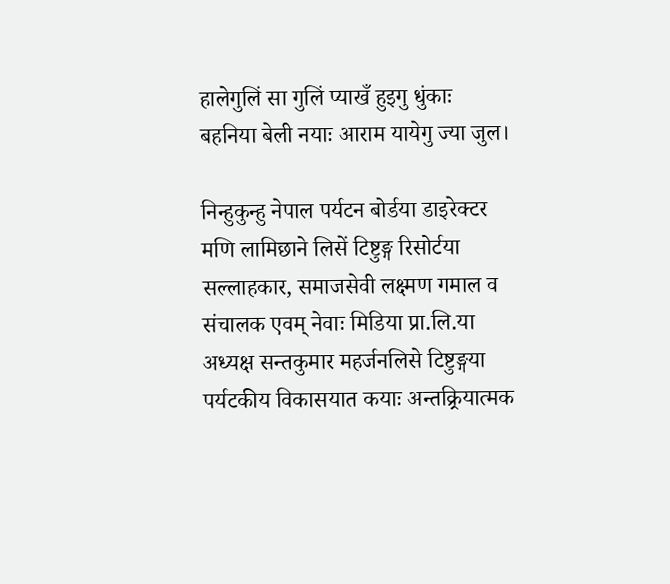हालेगुलिं सा गुलिं प्याखँ हुइगु धुंकाः बहनिया बेली नयाः आराम यायेगु ज्या जुल।

निन्हुकुन्हु नेपाल पर्यटन बोर्डया डाइरेक्टर मणि लामिछाने लिसें टिष्टुङ्ग रिसोर्टया सल्लाहकार, समाजसेवी लक्ष्मण गमाल व संचालक एवम् नेवाः मिडिया प्रा.लि.या अध्यक्ष सन्तकुमार महर्जनलिसे टिष्टुङ्गया पर्यटकीय विकासयात कयाः अन्तक्र्रियात्मक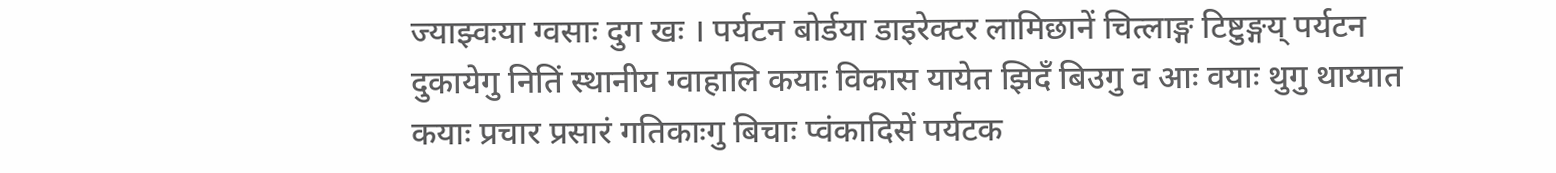ज्याझ्वःया ग्वसाः दुग खः । पर्यटन बोर्डया डाइरेक्टर लामिछानें चित्लाङ्ग टिष्टुङ्गय् पर्यटन दुकायेगु नितिं स्थानीय ग्वाहालि कयाः विकास यायेत झिदँ बिउगु व आः वयाः थुगु थाय्यात कयाः प्रचार प्रसारं गतिकाःगु बिचाः प्वंकादिसें पर्यटक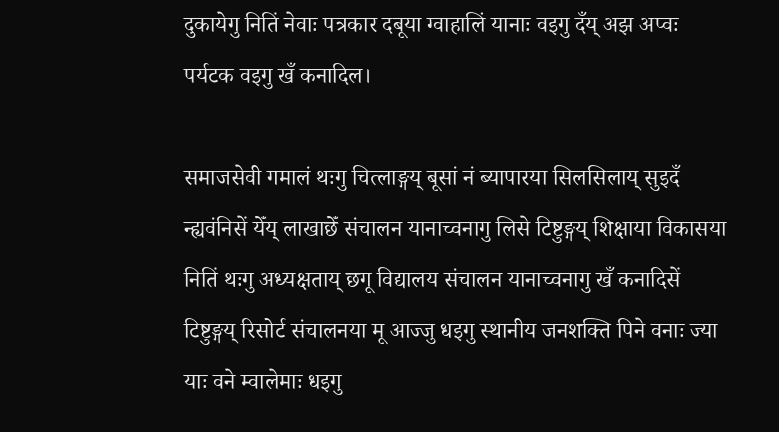दुकायेगु नितिं नेवाः पत्रकार दबूया ग्वाहालिं यानाः वइगु दँय् अझ अप्वः पर्यटक वइगु खँ कनादिल।

समाजसेवी गमालं थःगु चित्लाङ्गय् बूसां नं ब्यापारया सिलसिलाय् सुइदँ न्ह्यवंनिसें येँय् लाखाछेँ संचालन यानाच्वनागु लिसे टिष्टुङ्गय् शिक्षाया विकासया नितिं थःगु अध्यक्षताय् छगू विद्यालय संचालन यानाच्वनागु खँ कनादिसें टिष्टुङ्गय् रिसोर्ट संचालनया मू आज्जु धइगु स्थानीय जनशक्ति पिने वनाः ज्या याः वने म्वालेमाः धइगु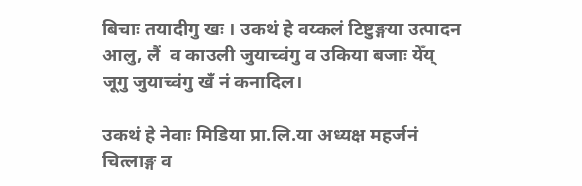बिचाः तयादीगु खः । उकथं हे वय्कलं टिष्टुङ्गया उत्पादन आलु, लैं  व काउली जुयाच्वंगु व उकिया बजाः येँय् जूगु जुयाच्वंगु खँ नं कनादिल।

उकथं हे नेवाः मिडिया प्रा.लि.या अध्यक्ष महर्जनं चित्लाङ्ग व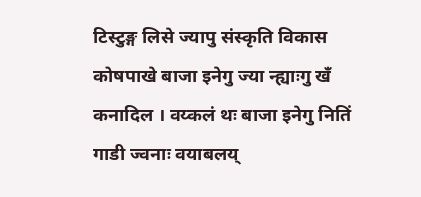टिस्टुङ्ग लिसे ज्यापु संस्कृति विकास कोषपाखे बाजा इनेगु ज्या न्ह्याःगु खँ कनादिल । वय्कलं थः बाजा इनेगु नितिं गाडी ज्वनाः वयाबलय्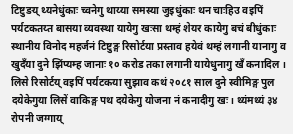टिष्टुङय् थ्यनेधुंकाः च्वनेगु थाय्या समस्या जुइधुंकाः थन चाःहिउ वइपिं पर्यटकतय्त बासया व्यवस्था यायेगु खःसा थम्हं शेयर कायेगु बचं बीधुंकाः स्थानीय विनोद महर्जनं टिष्टुङ्ग रिसोर्टया प्रस्ताव हयेवं थम्हं लगानी यानागु व खुदँया दुने झिंप्यम्ह जानाः १० करोड तका लगानी यायेधुनागु खँ कनादिल । लिसे रिसोर्टय् वइपिं पर्यटकया सुझाव कथं २०८१ साल दुने स्वीमिङ्ग पुल दयेकेगुया लिसें वाकिङ्ग पथ दयेकेगु योजना नं कनादीगु खः। थ्यंमथ्यं ३४ रोपनी जग्गाय्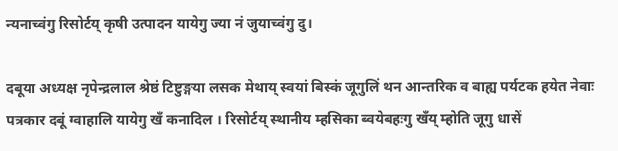न्यनाच्वंगु रिसोर्टय् कृषी उत्पादन यायेगु ज्या नं जुयाच्वंगु दु।

दबूया अध्यक्ष नृपेन्द्रलाल श्रेष्ठं टिष्टुङ्गया लसक मेथाय् स्वयां बिस्कं जूगुलिं थन आन्तरिक व बाह्य पर्यटक हयेत नेवाः पत्रकार दबूं ग्वाहालि यायेगु खँ कनादिल । रिसोर्टय् स्थानीय म्हसिका ब्वयेबहःगु खँय् म्होति जूगु धासें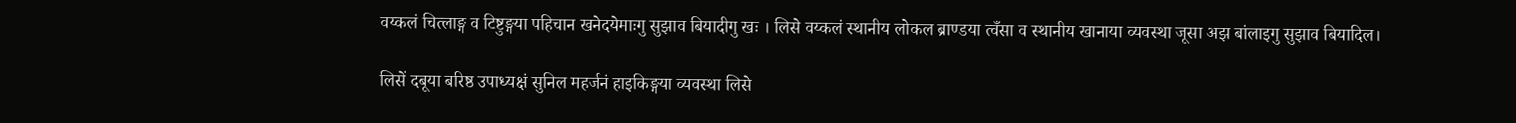वय्कलं चित्लाङ्ग व टिष्टुङ्गया पहिचान खनेदयेमाःगु सुझाव बियादीगु खः । लिसे वय्कलं स्थानीय लोकल ब्राण्डया त्वँसा व स्थानीय खानाया व्यवस्था जूसा अझ बांलाइगु सुझाव बियादिल।

लिसें दबूया बरिष्ठ उपाध्यक्षं सुनिल महर्जनं हाइकिङ्गया व्यवस्था लिसे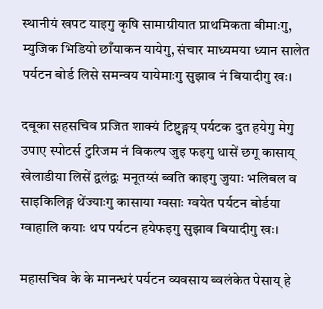स्थानीयं खपट याइगु कृषि सामाग्रीयात प्राथमिकता बीमाःगु, म्युजिक भिडियो छाँयाकन यायेगु, संचार माध्यमया ध्यान सालेत पर्यटन बोर्ड लिसे समन्वय यायेमाःगु सुझाव नं बियादीगु खः।

दबूका सहसचिव प्रजित शाक्यं टिष्टुङ्गय् पर्यटक दुत हयेगु मेगु उपाए स्पोटर्स टुरिजम नं विकल्प जुइ फइगु धासें छगू कासाय् खेलाडीया लिसें द्वलंद्वः मनूतय्सं ब्वति काइगु जुयाः भलिबल व साइकिलिङ्ग थेंज्याःगु कासाया ग्वसाः ग्वयेत पर्यटन बोर्डया ग्वाहालि कयाः थप पर्यटन हयेफइगु सुझाव बियादीगु खः।

महासचिव के के मानन्धरं पर्यटन व्यवसाय ब्वलंकेत पेसाय् हे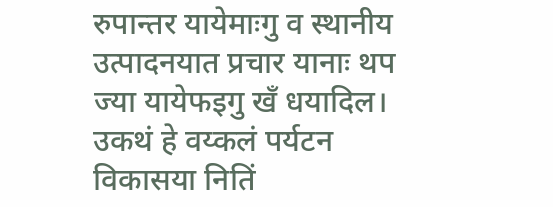रुपान्तर यायेमाःगु व स्थानीय उत्पादनयात प्रचार यानाः थप ज्या यायेफइगु खँ धयादिल। उकथं हे वय्कलं पर्यटन
विकासया नितिं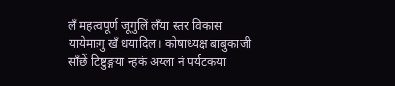लँ महत्वपूर्ण जूगुलिं लँया स्तर विकास यायेमाःगु खँ धयादिल। कोषाध्यक्ष बाबुकाजी साँछें टिष्टुङ्गया न्हकं अय्ला नं पर्यटकया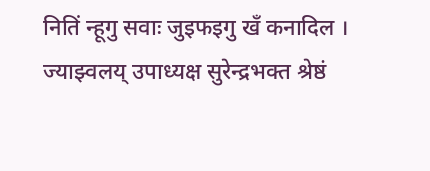नितिं न्हूगु सवाः जुइफइगु खँ कनादिल ।
ज्याझ्वलय् उपाध्यक्ष सुरेन्द्रभक्त श्रेष्ठं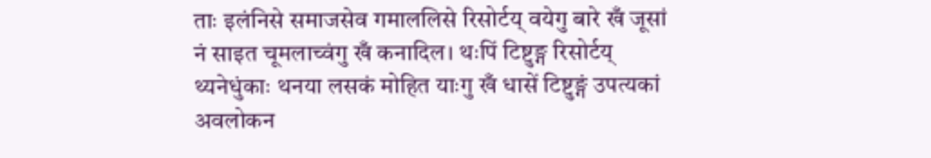ताः इलंनिसे समाजसेव गमाललिसे रिसोर्टय् वयेगु बारे खँ जूसां नं साइत चूमलाच्वंगु खँ कनादिल। थःपिं टिष्टुङ्ग रिसोर्टय् थ्यनेधुंकाः थनया लसकं मोहित याःगु खँ धासें टिष्टुङ्गं उपत्यकां अवलोकन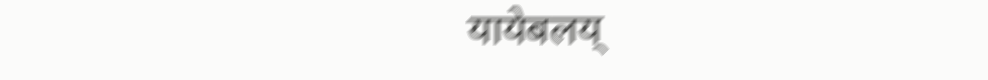यायेबलय्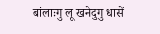बांलाःगु लू खनेदुगु धासें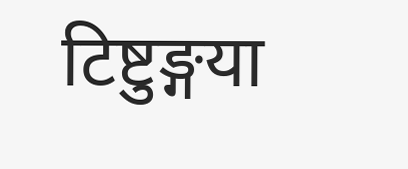टिष्टुङ्गया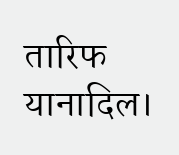तारिफ यानादिल।